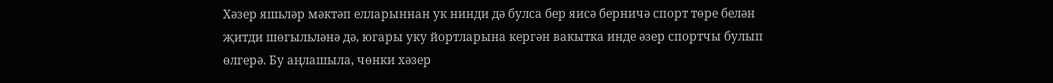Хәзер яшьләр мәктәп елларыннан ук нинди дә булса бер яисә берничә спорт төре белән җитди шөгыльләнә дә, югары уку йортларына кергән вакытка инде әзер спортчы булып өлгерә. Бу аңлашыла, чөнки хәзер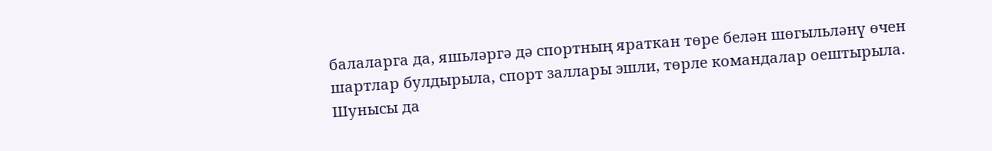балаларга да, яшьләргә дә спортның яраткан төре белән шөгыльләнү өчен шартлар булдырыла, спорт заллары эшли, төрле командалар оештырыла. Шунысы да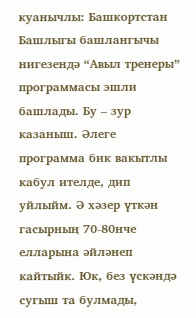куанычлы: Башкортстан Башлыгы башлангычы нигезендә “Авыл тренеры” программасы эшли башлады. Бу – зур казаныш. Әлеге программа бик вакытлы кабул ителде, дип уйлыйм. Ә хәзер үткән гасырның 70-80нче елларына әйләнеп кайтыйк. Юк, без үскәндә сугыш та булмады,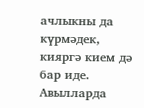ачлыкны да күрмәдек, кияргә кием дә бар иде. Авылларда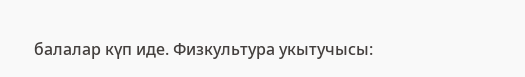балалар күп иде. Физкультура укытучысы: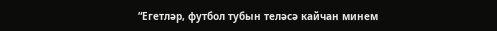“Егетләр, футбол тубын теләсә кайчан минем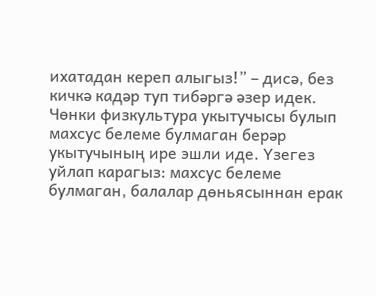ихатадан кереп алыгыз!” – дисә, без кичкә кадәр туп тибәргә әзер идек. Чөнки физкультура укытучысы булып махсус белеме булмаган берәр укытучының ире эшли иде. Үзегез уйлап карагыз: махсус белеме булмаган, балалар дөньясыннан ерак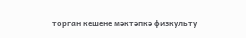торган кешене мәктәпкә физкульту